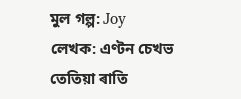মুল গল্প: Joy
লেখক: এণ্টন চেখভ
তেতিয়া ৰাতি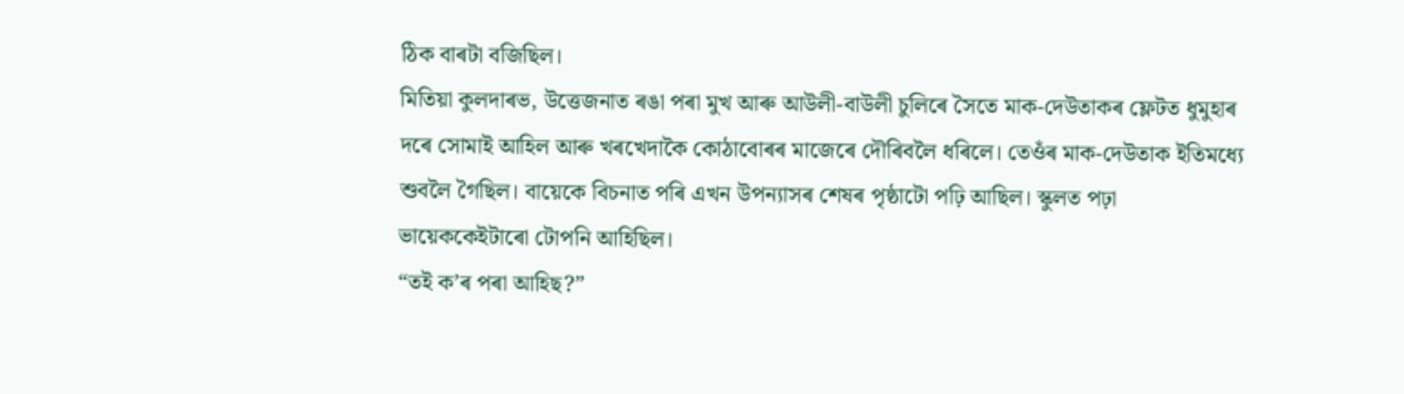ঠিক বাৰটা বজিছিল।
মিতিয়া কুলদাৰভ, উত্তেজনাত ৰঙা পৰা মুখ আৰু আউলী-বাউলী চুলিৰে সৈতে মাক-দেউতাকৰ ফ্লেটত ধুমুহাৰ দৰে সোমাই আহিল আৰু খৰখেদাকৈ কোঠাবোৰৰ মাজেৰে দৌৰিবলৈ ধৰিলে। তেওঁৰ মাক-দেউতাক ইতিমধ্যে শুবলৈ গৈছিল। বায়েকে বিচনাত পৰি এখন উপন্যাসৰ শেষৰ পৃষ্ঠাটো পঢ়ি আছিল। স্কুলত পঢ়া ভায়েককেইটাৰো টোপনি আহিছিল।
“তই ক’ৰ পৰা আহিছ?”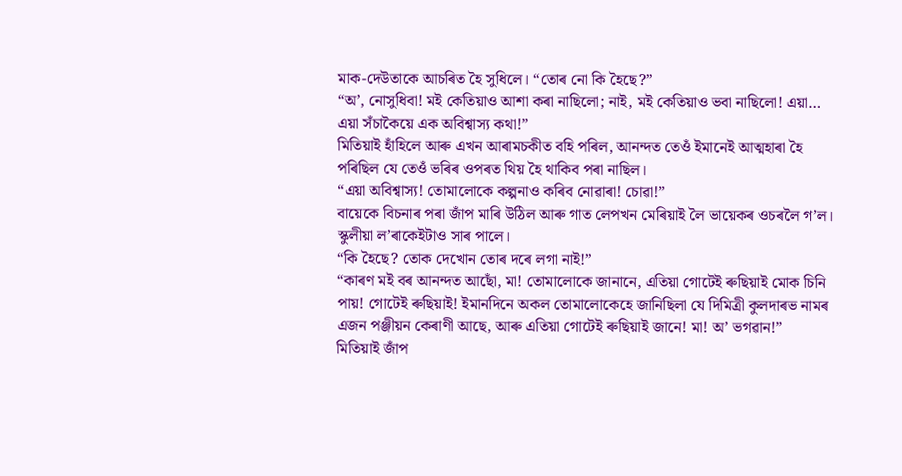মাক-দেউতাকে আচৰিত হৈ সুধিলে। “তোৰ নো কি হৈছে?”
“অ’, নোসুধিবা! মই কেতিয়াও আশা কৰা নাছিলো; নাই, মই কেতিয়াও ভবা নাছিলো! এয়া… এয়া সঁচাকৈয়ে এক অবিশ্বাস্য কথা!”
মিতিয়াই হাঁহিলে আৰু এখন আৰামচকীত বহি পৰিল, আনন্দত তেওঁ ইমানেই আত্মহাৰা হৈ পৰিছিল যে তেওঁ ভৰিৰ ওপৰত থিয় হৈ থাকিব পৰা নাছিল।
“এয়া অবিশ্বাস্য! তোমালোকে কল্পনাও কৰিব নোৱাৰা! চোৱা!”
বায়েকে বিচনাৰ পৰা জাঁপ মাৰি উঠিল আৰু গাত লেপখন মেৰিয়াই লৈ ভায়েকৰ ওচৰলৈ গ’ল। স্কুলীয়া ল’ৰাকেইটাও সাৰ পালে।
“কি হৈছে? তোক দেখোন তোৰ দৰে লগা নাই!”
“কাৰণ মই বৰ আনন্দত আছোঁ, মা! তোমালোকে জানানে, এতিয়া গোটেই ৰুছিয়াই মোক চিনি পায়! গোটেই ৰুছিয়াই! ইমানদিনে অকল তোমালোকেহে জানিছিলা যে দিমিত্ৰী কুলদাৰভ নামৰ এজন পঞ্জীয়ন কেৰাণী আছে, আৰু এতিয়া গোটেই ৰুছিয়াই জানে! মা! অ’ ভগৱান!”
মিতিয়াই জাঁপ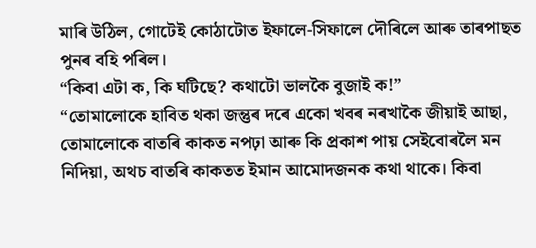মাৰি উঠিল, গোটেই কোঠাটোত ইফালে-সিফালে দৌৰিলে আৰু তাৰপাছত পুনৰ বহি পৰিল।
“কিবা এটা ক, কি ঘটিছে? কথাটো ভালকৈ বুজাই ক!”
“তোমালোকে হাবিত থকা জন্তুৰ দৰে একো খবৰ নৰখাকৈ জীয়াই আছা, তোমালোকে বাতৰি কাকত নপঢ়া আৰু কি প্ৰকাশ পায় সেইবোৰলৈ মন নিদিয়া, অথচ বাতৰি কাকতত ইমান আমোদজনক কথা থাকে। কিবা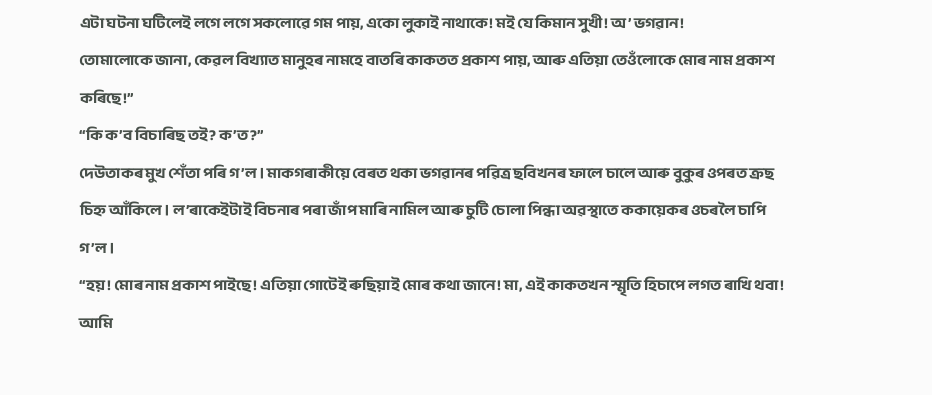এটা ঘটনা ঘটিলেই লগে লগে সকলোৱে গম পায়, একো লুকাই নাথাকে! মই যে কিমান সুখী! অ’ ভগৱান!
তোমালোকে জানা, কেৱল বিখ্যাত মানুহৰ নামহে বাতৰি কাকতত প্ৰকাশ পায়, আৰু এতিয়া তেওঁলোকে মোৰ নাম প্ৰকাশ কৰিছে!”
“কি ক’ব বিচাৰিছ তই? ক’ত?”
দেউতাকৰ মুখ শেঁতা পৰি গ’ল। মাকগৰাকীয়ে বেৰত থকা ভগৱানৰ পৱিত্ৰ ছবিখনৰ ফালে চালে আৰু বুকুৰ ওপৰত ক্ৰছ চিহ্ন আঁকিলে। ল’ৰাকেইটাই বিচনাৰ পৰা জাঁপ মাৰি নামিল আৰু চুটি চোলা পিন্ধা অৱস্থাতে ককায়েকৰ ওচৰলৈ চাপি গ’ল।
“হয়! মোৰ নাম প্ৰকাশ পাইছে! এতিয়া গোটেই ৰুছিয়াই মোৰ কথা জানে! মা, এই কাকতখন স্মৃতি হিচাপে লগত ৰাখি থবা! আমি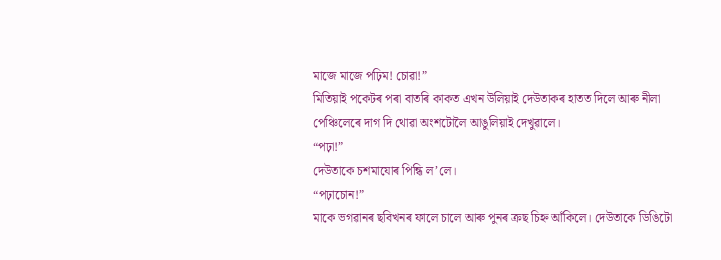মাজে মাজে পঢ়িম! চোৱা!”
মিতিয়াই পকেটৰ পৰা বাতৰি কাকত এখন উলিয়াই দেউতাকৰ হাতত দিলে আৰু নীলা পেঞ্চিলেৰে দাগ দি থোৱা অংশটোলৈ আঙুলিয়াই দেখুৱালে।
“পঢ়া!”
দেউতাকে চশমাযোৰ পিন্ধি ল’লে।
“পঢ়াচোন!”
মাকে ভগৱানৰ ছবিখনৰ ফালে চালে আৰু পুনৰ ক্ৰছ চিহ্ন আঁকিলে। দেউতাকে ডিঙিটো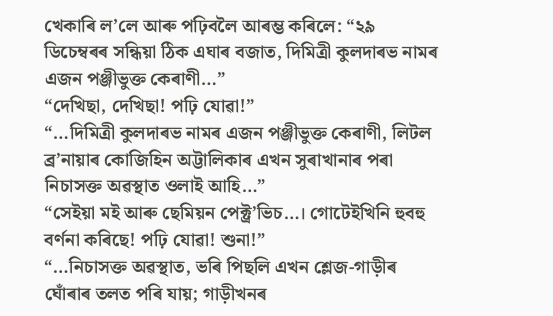খেকাৰি ল’লে আৰু পঢ়িবলৈ আৰম্ভ কৰিলে: “২৯ ডিচেম্বৰৰ সন্ধিয়া ঠিক এঘাৰ বজাত, দিমিত্ৰী কুলদাৰভ নামৰ এজন পঞ্জীভুক্ত কেৰাণী…”
“দেখিছা, দেখিছা! পঢ়ি যোৱা!”
“…দিমিত্ৰী কুলদাৰভ নামৰ এজন পঞ্জীভুক্ত কেৰাণী, লিটল ব্ৰ’নায়াৰ কোজিহিন অট্টালিকাৰ এখন সুৰাখানাৰ পৰা নিচাসক্ত অৱস্থাত ওলাই আহি…”
“সেইয়া মই আৰু ছেমিয়ন পেক্ট্ৰ’ভিচ…। গোটেইখিনি হুবহু বৰ্ণনা কৰিছে! পঢ়ি যোৱা! শুনা!”
“…নিচাসক্ত অৱস্থাত, ভৰি পিছলি এখন শ্লেজ-গাড়ীৰ ঘোঁৰাৰ তলত পৰি যায়; গাড়ীখনৰ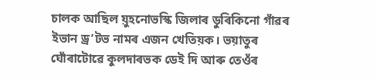চালক আছিল য়ুহনোভস্কি জিলাৰ ডুৰিকিনো গাঁৱৰ ইভান ড্ৰ’টভ নামৰ এজন খেতিয়ক। ভয়াতুৰ ঘোঁৰাটোৱে কুলদাৰভক ডেই দি আৰু তেওঁৰ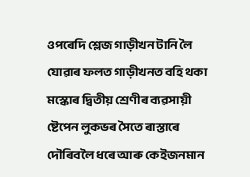ওপৰেদি শ্লেজ গাড়ীখন টানি লৈ যোৱাৰ ফলত গাড়ীখনত বহি থকা মস্কোৰ দ্বিতীয় শ্ৰেণীৰ ব্যৱসায়ী ষ্টেপেন লুকভৰ সৈতে ৰাস্তাৰে দৌৰিবলৈ ধৰে আৰু কেইজনমান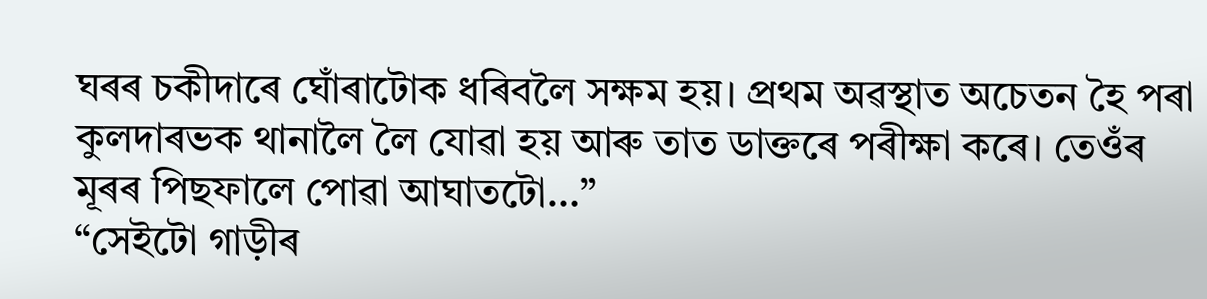ঘৰৰ চকীদাৰে ঘোঁৰাটোক ধৰিবলৈ সক্ষম হয়। প্ৰথম অৱস্থাত অচেতন হৈ পৰা কুলদাৰভক থানালৈ লৈ যোৱা হয় আৰু তাত ডাক্তৰে পৰীক্ষা কৰে। তেওঁৰ মূৰৰ পিছফালে পোৱা আঘাতটো…”
“সেইটো গাড়ীৰ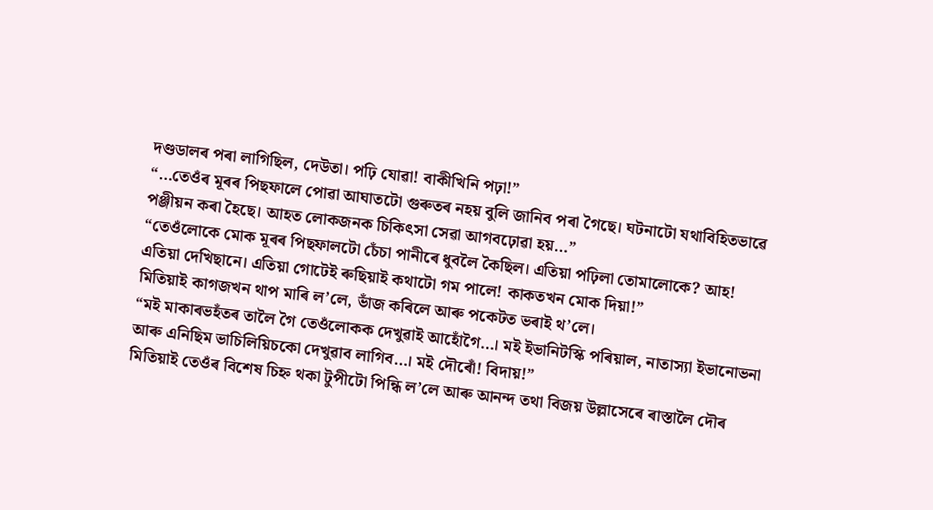দণ্ডডালৰ পৰা লাগিছিল, দেউতা। পঢ়ি যোৱা! বাকীখিনি পঢ়া!”
“…তেওঁৰ মূৰৰ পিছফালে পোৱা আঘাতটো গুৰুতৰ নহয় বুলি জানিব পৰা গৈছে। ঘটনাটো যথাবিহিতভাৱে পঞ্জীয়ন কৰা হৈছে। আহত লোকজনক চিকিৎসা সেৱা আগবঢ়োৱা হয়…”
“তেওঁলোকে মোক মূৰৰ পিছফালটো চেঁচা পানীৰে ধুবলৈ কৈছিল। এতিয়া পঢ়িলা তোমালোকে? আহ! এতিয়া দেখিছানে। এতিয়া গোটেই ৰুছিয়াই কথাটো গম পালে! কাকতখন মোক দিয়া!”
মিতিয়াই কাগজখন থাপ মাৰি ল’লে, ভাঁজ কৰিলে আৰু পকেটত ভৰাই থ’লে।
“মই মাকাৰভহঁতৰ তালৈ গৈ তেওঁলোকক দেখুৱাই আহোঁগৈ…। মই ইভানিটস্কি পৰিয়াল, নাতাস্যা ইভানোভনা আৰু এনিছিম ভাচিলিয়িচকো দেখুৱাব লাগিব…। মই দৌৰোঁ! বিদায়!”
মিতিয়াই তেওঁৰ বিশেষ চিহ্ন থকা টুপীটো পিন্ধি ল’লে আৰু আনন্দ তথা বিজয় উল্লাসেৰে ৰাস্তালৈ দৌৰ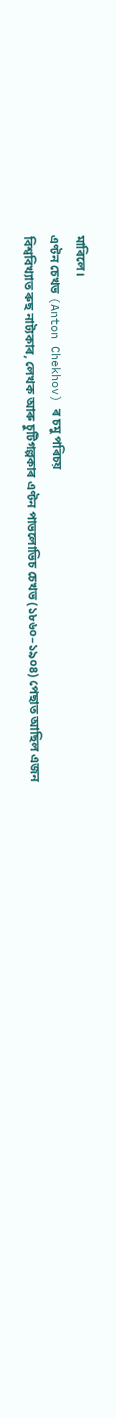মাৰিলে।
এণ্টন চেখভ (Anton Chekhov) ৰ চমু পৰিচয়
বিশ্ববিখ্যাত ৰুছ নাট্যকাৰ, লেখক আৰু চুটিগল্পকাৰ এণ্টন পাভলোভিচ চেখভ (১৮৬০–১৯০৪) পেছাত আছিল এজন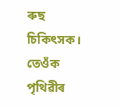ৰুছ চিকিৎসক। তেওঁক পৃথিৱীৰ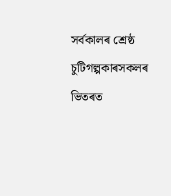সৰ্বকালৰ শ্ৰেষ্ঠ চুটিগল্পকাৰসকলৰ ভিতৰত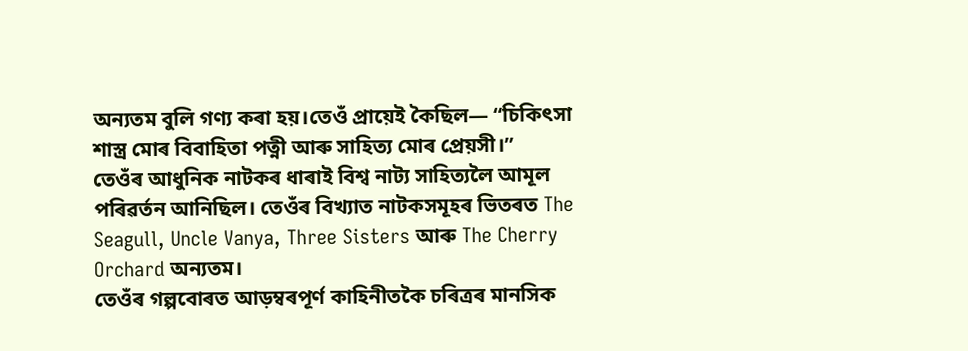অন্যতম বুলি গণ্য কৰা হয়।তেওঁ প্ৰায়েই কৈছিল— “চিকিৎসা শাস্ত্ৰ মোৰ বিবাহিতা পত্নী আৰু সাহিত্য মোৰ প্ৰেয়সী।”
তেওঁৰ আধুনিক নাটকৰ ধাৰাই বিশ্ব নাট্য সাহিত্যলৈ আমূল পৰিৱৰ্তন আনিছিল। তেওঁৰ বিখ্যাত নাটকসমূহৰ ভিতৰত The Seagull, Uncle Vanya, Three Sisters আৰু The Cherry Orchard অন্যতম।
তেওঁৰ গল্পবোৰত আড়ম্বৰপূৰ্ণ কাহিনীতকৈ চৰিত্ৰৰ মানসিক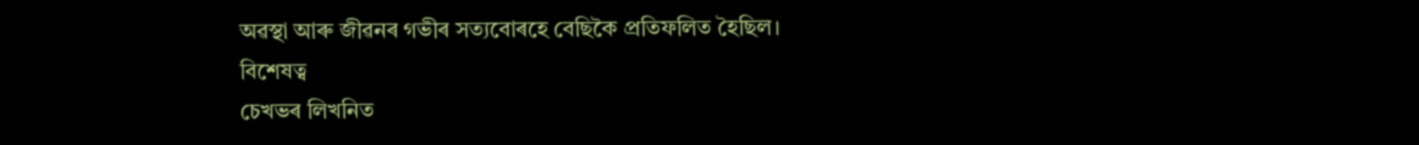অৱস্থা আৰু জীৱনৰ গভীৰ সত্যবোৰহে বেছিকৈ প্ৰতিফলিত হৈছিল।
বিশেষত্ব
চেখভৰ লিখনিত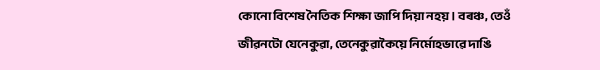কোনো বিশেষ নৈতিক শিক্ষা জাপি দিয়া নহয়। বৰঞ্চ, তেওঁ জীৱনটো যেনেকুৱা, তেনেকুৱাকৈয়ে নিৰ্মোহভাৱে দাঙি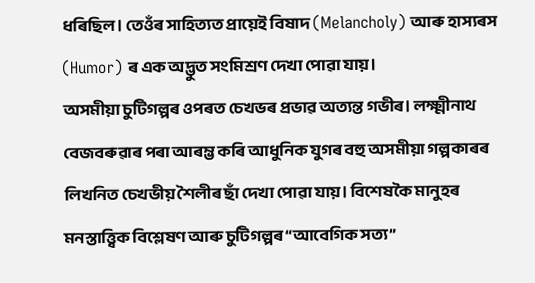ধৰিছিল। তেওঁৰ সাহিত্যত প্ৰায়েই বিষাদ (Melancholy) আৰু হাস্যৰস (Humor) ৰ এক অদ্ভুত সংমিশ্ৰণ দেখা পোৱা যায়।
অসমীয়া চুটিগল্পৰ ওপৰত চেখভৰ প্ৰভাৱ অত্যন্ত গভীৰ। লক্ষ্মীনাথ বেজবৰুৱাৰ পৰা আৰম্ভ কৰি আধুনিক যুগৰ বহু অসমীয়া গল্পকাৰৰ লিখনিত চেখভীয় শৈলীৰ ছাঁ দেখা পোৱা যায়। বিশেষকৈ মানুহৰ মনস্তাত্ত্বিক বিশ্লেষণ আৰু চুটিগল্পৰ “আবেগিক সত্য”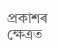প্ৰকাশৰ ক্ষেত্ৰত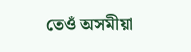তেওঁ অসমীয়া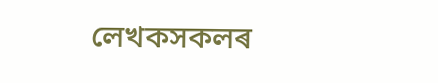লেখকসকলৰ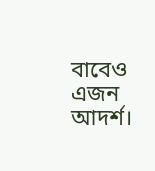বাবেও এজন আদৰ্শ।